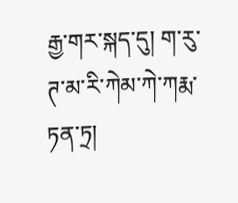རྒྱ་གར་སྐད་དུ། ག་རུ་ཊ་མ་རི་ཀེམ་ཀེ་ཀརྨ་ཏན་ཏྲ།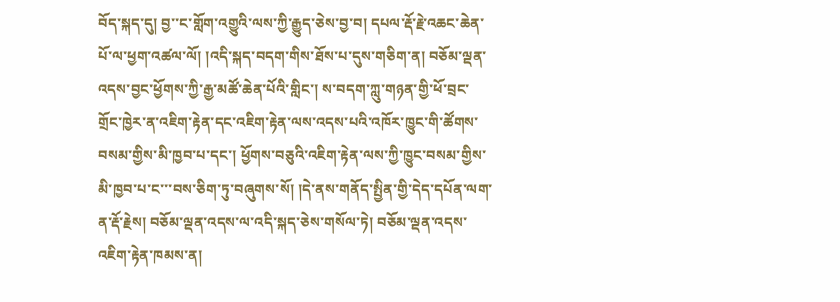བོད་སྐད་དུ། བྱ་་ང་གློག་འགྱུའི་ལས་ཀྱི་རྒྱུད་ཅེས་བྱ་བ། དཔལ་རྡོ་རྗེ་འཆང་ཆེན་པོ་ལ་ཕྱག་འཚལ་ལོ། །འདི་སྐད་བདག་གིས་ཐོས་པ་དུས་གཅིག་ན། བཅོམ་ལྡན་འདས་བྱང་ཕྱོགས་ཀྱི་རྒྱ་མཚོ་ཆེན་པོའི་གླིང་། ས་བདག་ཀླུ་གཉན་གྱི་ཕོ་བྲང་གྲོང་ཁྱེར་ན་འཇིག་རྟེན་དང་འཇིག་རྟེན་ལས་འདས་པའི་འཁོར་ཁྱུང་གི་ཚོགས་བསམ་གྱིས་མི་ཁྱབ་པ་དང་། ཕྱོགས་བཅུའི་འཇིག་རྟེན་ལས་ཀྱི་ཁྱུང་བསམ་གྱིས་མི་ཁྱབ་པ་ང་་་བས་ཅིག་ཏུ་བཞུགས་སོ། །དེ་ནས་གནོད་སྤྱིན་གྱི་དེད་དཔོན་ལག་ན་རྡོ་རྗེས། བཅོམ་ལྡན་འདས་ལ་འདི་སྐད་ཅེས་གསོལ་ཏེ། བཅོམ་ལྡན་འདས་འཇིག་རྟེན་ཁམས་ན།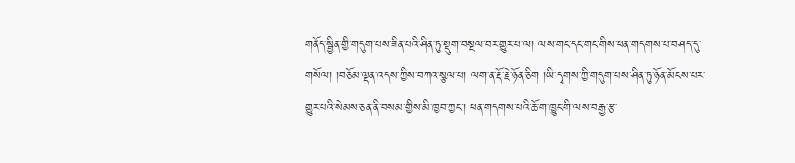གནོད་སྦྱིན་གྱི་གདུག་པས་ཟིན་པའི་ཤིན་ཏུ་སྡུག་བསྔལ་བར་གྱུར་པ་ལ། ལས་གང་དང་གང་གིས་ཕན་གདགས་པ་བཤད་དུ་གསོལ། །བཅོམ་ལྡན་འདས་ཀྱིས་བཀའ་སྩལ་པ། ལག་ན་རྡོ་རྗེ་ཉོན་ཅིག །ཡི་དྭགས་ཀྱི་གདུག་པས་ཤིན་ཏུ་ཉོན་མོངས་པར་གྱུར་པའི་སེམས་ཅན་ནི་བསམ་གྱིས་མི་ཁྱབ་ཀྱང་། ཕན་གདགས་པའི་ཆོ་ག་ཁྱུང་གི་ལས་བརྒྱ་རྩ་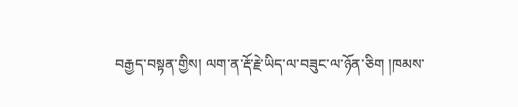བརྒྱད་བསྟན་གྱིས། ལག་ན་རྡོ་རྗེ་ཡིད་ལ་བཟུང་ལ་ཉོན་ཅིག །ཁམས་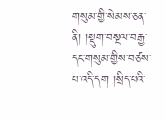གསུམ་གྱི་སེམས་ཅན་ནི། །སྡུག་བསྔལ་བརྒྱ་དང་གསུམ་གྱིས་བཙས་པ་འདི་དག །སྲིད་པའི་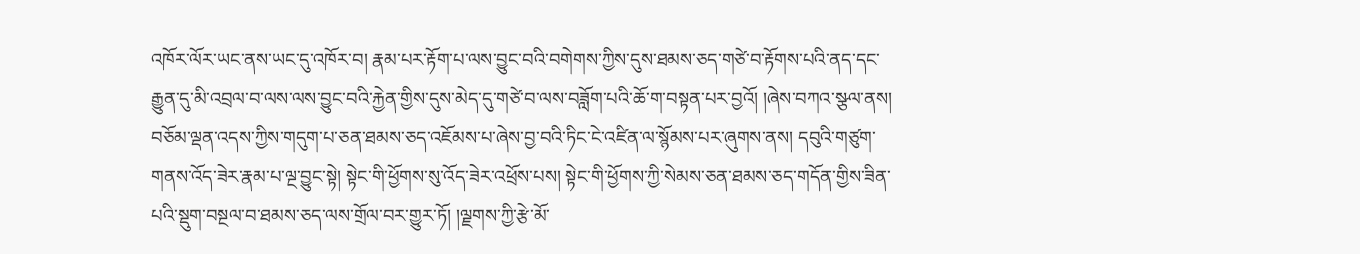འཁོར་ལོར་ཡང་ནས་ཡང་དུ་འཁོར་བ། རྣམ་པར་རྟོག་པ་ལས་བྱུང་བའི་བགེགས་ཀྱིས་དུས་ཐམས་ཅད་གཙེ་བ་རྟོགས་པའི་ནད་དང་རྒྱུན་དུ་མི་འབྲལ་བ་ལས་ལས་བྱུང་བའི་རྐྱེན་གྱིས་དུས་མེད་དུ་གཙེ་བ་ལས་བཟློག་པའི་ཆོ་ག་བསྟན་པར་བྱའོ། །ཞེས་བཀའ་སྩལ་ནས། བཅོམ་ལྡན་འདས་ཀྱིས་གདུག་པ་ཅན་ཐམས་ཅད་འཇོམས་པ་ཞེས་བྱ་བའི་ཏིང་ངེ་འཛིན་ལ་སྙོམས་པར་ཞུགས་ནས། དབུའི་གཙུག་གནས་འོད་ཟེར་རྣམ་པ་ལྔ་བྱུང་སྟེ། སྟེང་གི་ཕྱོགས་སུ་འོད་ཟེར་འཕྲོས་པས། སྟེང་གི་ཕྱོགས་ཀྱི་སེམས་ཅན་ཐམས་ཅད་གདོན་གྱིས་ཟིན་པའི་སྡུག་བསྔལ་བ་ཐམས་ཅད་ལས་གྲོལ་བར་གྱུར་ཏོ། །ལྗགས་ཀྱི་རྩེ་མོ་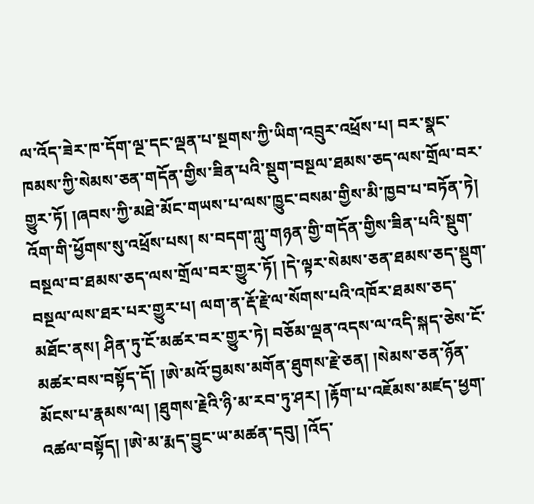ལ་འོད་ཟེར་ཁ་དོག་ལྔ་དང་ལྡན་པ་སྔགས་ཀྱི་ཡིག་འབྲུར་འཕྲོས་པ། བར་སྣང་ཁམས་ཀྱི་སེམས་ཅན་གདོན་གྱིས་ཟིན་པའི་སྡུག་བསྔལ་ཐམས་ཅད་ལས་གྲོལ་བར་གྱུར་ཏོ། །ཞབས་ཀྱི་མཐེ་མོང་གཡས་པ་ལས་ཁྱུང་བསམ་གྱིས་མི་ཁྱབ་པ་བཏོན་ཏེ། འོག་གི་ཕྱོགས་སུ་འཕྲོས་པས། ས་བདག་ཀླུ་གཉན་གྱི་གདོན་གྱིས་ཟིན་པའི་སྡུག་བསྔལ་བ་ཐམས་ཅད་ལས་གྲོལ་བར་གྱུར་ཏོ། །དེ་ལྟར་སེམས་ཅན་ཐམས་ཅད་སྡུག་བསྔལ་ལས་ཐར་པར་གྱུར་པ། ལག་ན་རྡོ་རྗེ་ལ་སོགས་པའི་འཁོར་ཐམས་ཅད་མཐོང་ནས། ཤིན་ཏུ་ངོ་མཚར་བར་གྱུར་ཏེ། བཅོམ་ལྡན་འདས་ལ་འདི་སྐད་ཅེས་ངོ་མཚར་བས་བསྟོད་དོ། །ཨེ་མའོ་བྱམས་མགོན་ཐུགས་རྗེ་ཅན། །སེམས་ཅན་ཉོན་མོངས་པ་རྣམས་ལ། །ཐུགས་རྗེའི་ཉི་མ་རབ་ཏུ་ཤར། །རྟོག་པ་འཇོམས་མཛད་ཕྱག་འཚལ་བསྟོད། །ཨེ་མ་རྨད་བྱུང་ཡ་མཚན་དབུ། །འོད་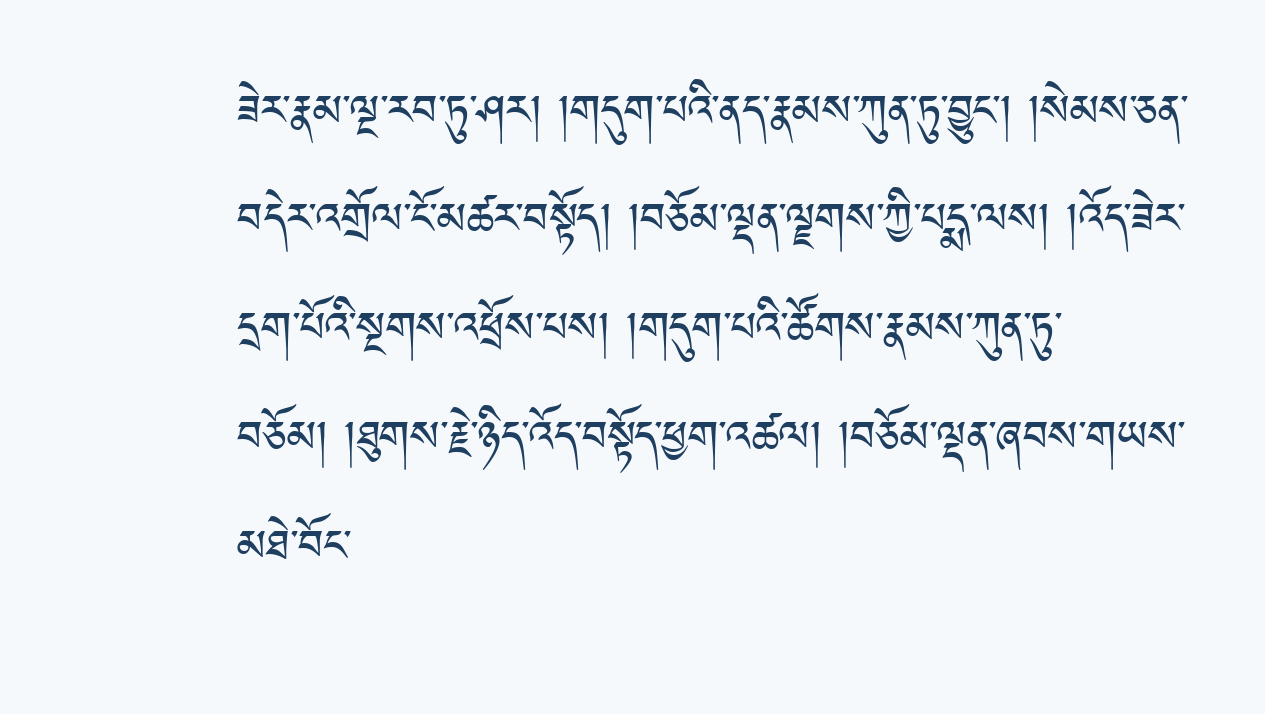ཟེར་རྣམ་ལྔ་རབ་ཏུ་ཤར། །གདུག་པའི་ནད་རྣམས་ཀུན་ཏུ་བྱུང་། །སེམས་ཅན་བདེར་འགྲོལ་ངོ་མཚར་བསྟོད། །བཅོམ་ལྡན་ལྗགས་ཀྱི་པདྨ་ལས། །འོད་ཟེར་དྲག་པོའི་སྔགས་འཕྲོས་པས། །གདུག་པའི་ཚོགས་རྣམས་ཀུན་ཏུ་བཅོམ། །ཐུགས་རྗེ་ཉིད་འོད་བསྟོད་ཕྱག་འཚལ། །བཅོམ་ལྡན་ཞབས་གཡས་མཐེ་བོང་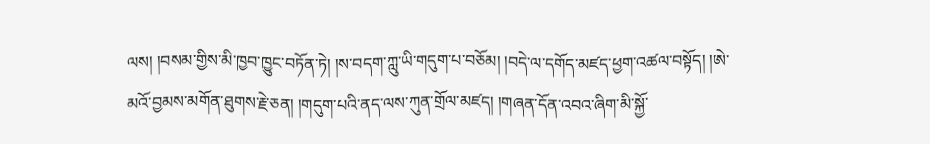ལས། །བསམ་གྱིས་མི་ཁྱབ་ཁྱུང་བཏོན་ཏེ། །ས་བདག་ཀླུ་ཡི་གདུག་པ་བཅོམ། །བདེ་ལ་དགོད་མཛད་ཕྱག་འཚལ་བསྟོད། །ཨེ་མའོ་བྱམས་མགོན་ཐུགས་རྗེ་ཅན། །གདུག་པའི་ནད་ལས་ཀུན་གྲོལ་མཛད། །གཞན་དོན་འབའ་ཞིག་མི་སྐྱོ་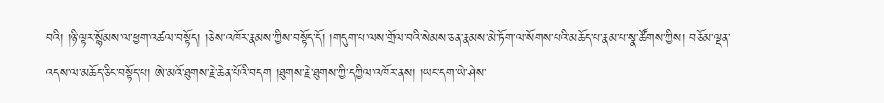བའི། །ཉི་ལྟར་སྙོམས་ལ་ཕྱག་འཚལ་བསྟོད། །ཅེས་འཁོར་རྣམས་ཀྱིས་བསྟོད་དོ། །གདུག་པ་ལས་གྲོལ་བའི་སེམས་ཅན་རྣམས་མེ་ཏོག་ལ་སོགས་པའི་མཆོད་པ་རྣམ་པ་སྣ་ཚོགས་ཀྱིས། བཅོམ་ལྡན་འདས་ལ་མཆོད་ཅིང་བསྟོད་པ། ཨེ་མའོ་ཐུགས་རྗེ་ཆེན་པོའི་བདག །ཐུགས་རྗེ་ཐུགས་ཀྱི་དཀྱིལ་འཁོར་ནས། །ཡང་དག་ཡེ་ཤེས་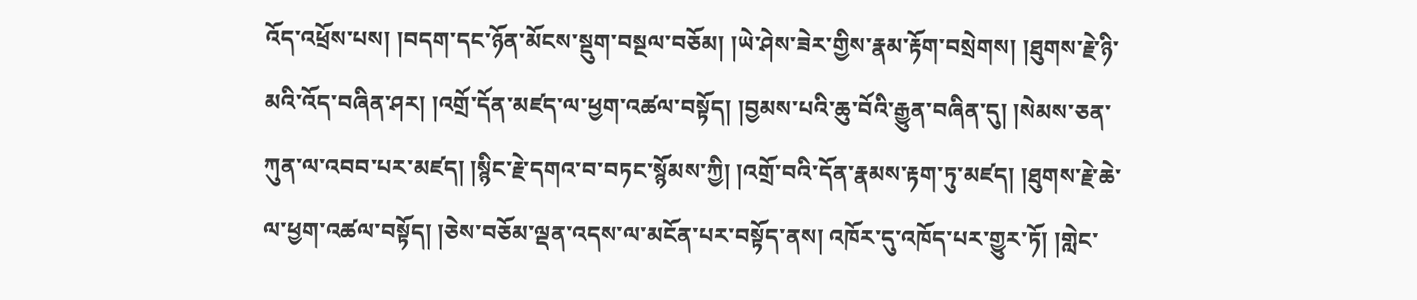འོད་འཕྲོས་པས། །བདག་དང་ཉོན་མོངས་སྡུག་བསྔལ་བཅོམ། །ཡེ་ཤེས་ཟེར་གྱིས་རྣམ་རྟོག་བསྲེགས། །ཐུགས་རྗེ་ཉི་མའི་འོད་བཞིན་ཤར། །འགྲོ་དོན་མཛད་ལ་ཕྱག་འཚལ་བསྟོད། །བྱམས་པའི་ཆུ་བོའི་རྒྱུན་བཞིན་དུ། །སེམས་ཅན་ཀུན་ལ་འབབ་པར་མཛད། །སྙིང་རྗེ་དགའ་བ་བཏང་སྙོམས་ཀྱི། །འགྲོ་བའི་དོན་རྣམས་རྟག་ཏུ་མཛད། །ཐུགས་རྗེ་ཆེ་ལ་ཕྱག་འཚལ་བསྟོད། །ཅེས་བཅོམ་ལྡན་འདས་ལ་མངོན་པར་བསྟོད་ནས། འཁོར་དུ་འཁོད་པར་གྱུར་ཏོ། །གླེང་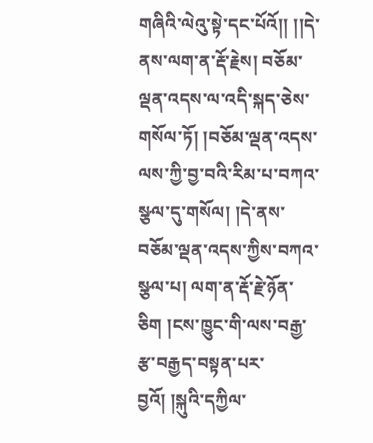གཞིའི་ལེའུ་སྟེ་དང་པོའོ།། །།དེ་ནས་ལག་ན་རྡོ་རྗེས། བཅོམ་ལྡན་འདས་ལ་འདི་སྐད་ཅེས་གསོལ་ཏོ། །བཅོམ་ལྡན་འདས་ལས་ཀྱི་བྱ་བའི་རིམ་པ་བཀའ་སྩལ་དུ་གསོལ། །དེ་ནས་བཅོམ་ལྡན་འདས་ཀྱིས་བཀའ་སྩལ་པ། ལག་ན་རྡོ་རྗེ་ཉོན་ཅིག །ངས་ཁྱུང་གི་ལས་བརྒྱ་རྩ་བརྒྱད་བསྟན་པར་བྱའོ། །སྐུའི་དཀྱིལ་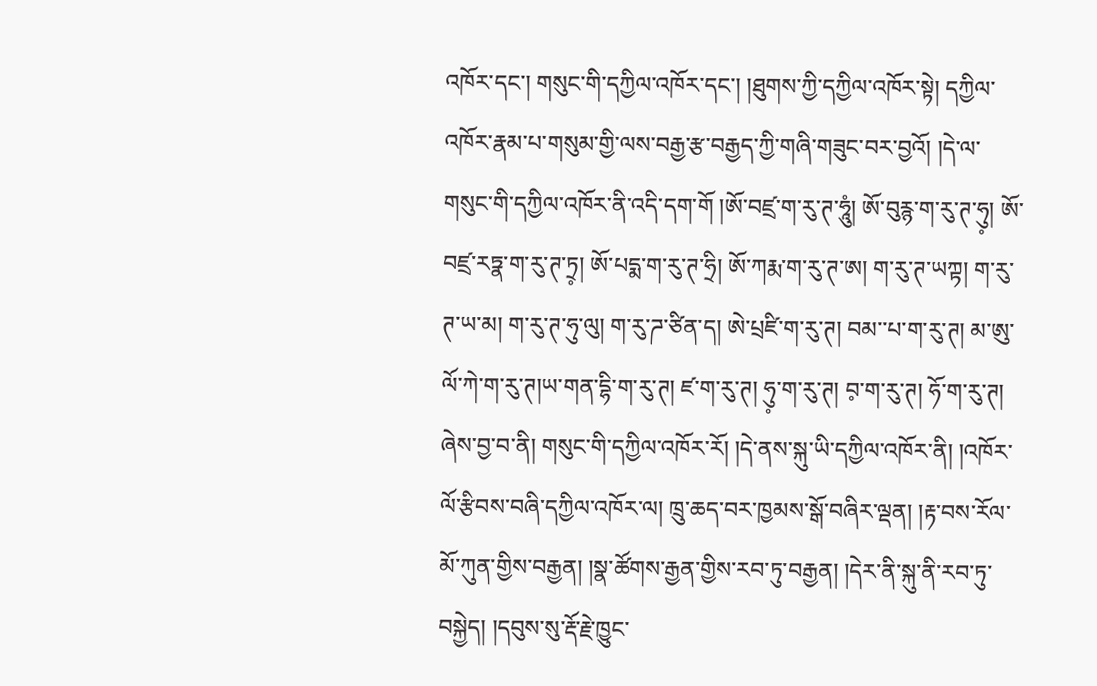འཁོར་དང་། གསུང་གི་དཀྱིལ་འཁོར་དང་། །ཐུགས་ཀྱི་དཀྱིལ་འཁོར་སྟེ། དཀྱིལ་འཁོར་རྣམ་པ་གསུམ་གྱི་ལས་བརྒྱ་རྩ་བརྒྱད་ཀྱི་གཞི་གཟུང་བར་བྱའོ། །དེ་ལ་གསུང་གི་དཀྱིལ་འཁོར་ནི་འདི་དག་གོ །ཨོ་བཛྲ་ག་རུ་ཊ་ཧཱུཾ། ཨོ་བུརྙ་ག་རུ་ཊ་ཧུ༷། ཨོ་བཛྲ་རཏྣ་ག་རུ་ཊ་ཏྲ༷། ཨོ་པདྨ་ག་རུ་ཊ་ཧྲི། ཨོ་ཀརྨ་ག་རུ་ཊ་ཨ། ག་རུ་ཊ་ཡཀྟ། ག་རུ་ཊ་ཡ་མ། ག་རུ་ཊ་ཧུ་ལུ། ག་རུ་ཌ་ཙིན་ད། ཨེ་པྲཛི་ག་རུ་ཊ། བམ་་པ་ག་རུ་ཊ། མ་ཨུ་ལོ་ཀེ་ག་རུ་ཊ།ཡ་གན་དྷི་ག་རུ་ཊ། ཛ་ག་རུ་ཊ། ཧུ༷་ག་རུ་ཊ། བ༷་ག་རུ་ཊ། ཧོ་ག་རུ་ཊ། ཞེས་བྱ་བ་ནི། གསུང་གི་དཀྱིལ་འཁོར་རོ། །དེ་ནས་སྐུ་ཡི་དཀྱིལ་འཁོར་ནི། །འཁོར་ལོ་རྩིབས་བཞི་དཀྱིལ་འཁོར་ལ། ཁྲུ་ཆད་བར་ཁྱམས་སྒོ་བཞིར་ལྡན། །རྟ་བས་རོལ་མོ་ཀུན་གྱིས་བརྒྱན། །སྣ་ཚོགས་རྒྱན་གྱིས་རབ་ཏུ་བརྒྱན། །དེར་ནི་སྐུ་ནི་རབ་ཏུ་བསྐྱེད། །དབུས་སུ་རྡོ་རྗེ་ཁྱུང་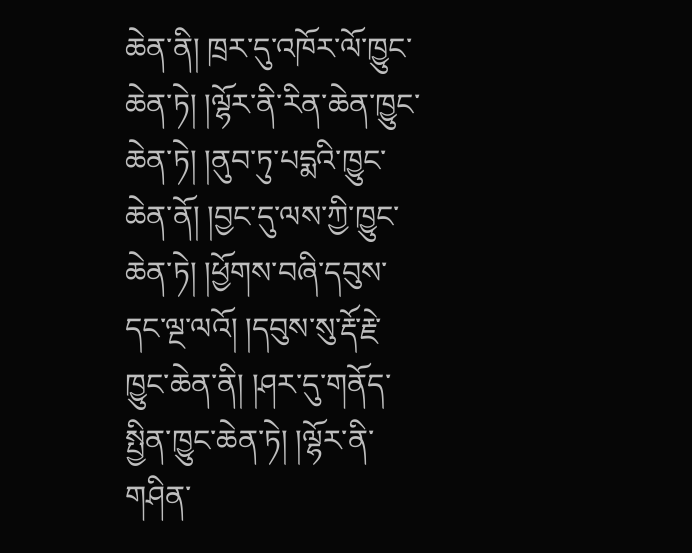ཆེན་ནི། ཁྲར་དུ་འཁོར་ལོ་ཁྱུང་ཆེན་ཏེ། །ལྷོར་ནི་རིན་ཆེན་ཁྱུང་ཆེན་ཏེ། །ནུབ་ཏུ་པདྨའི་ཁྱུང་ཆེན་ནོ། །བྱང་དུ་ལས་ཀྱི་ཁྱུང་ཆེན་ཏེ། །ཕྱོགས་བཞི་དབུས་དང་ལྔ་ལའོ། །དབུས་སུ་རྡོ་རྗེ་ཁྱུང་ཆེན་ནི། །ཤར་དུ་གནོད་སྤྱིན་ཁྱུང་ཆེན་ཏེ། །ལྷོར་ནི་གཤིན་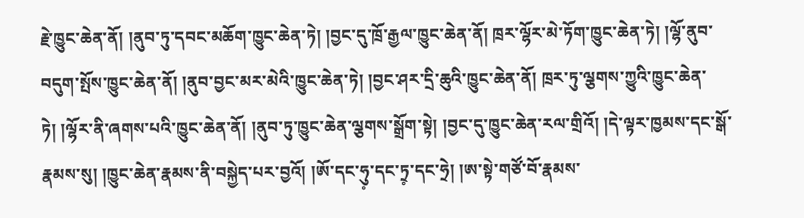རྗེ་ཁྱུང་ཆེན་ནོ། །ནུབ་ཏུ་དབང་མཆོག་ཁྱུང་ཆེན་ཏེ། །བྱང་དུ་ཁྲོ་རྒྱལ་ཁྱུང་ཆེན་ནོ། ཁྲར་ལྷོར་མེ་ཏོག་ཁྱུང་ཆེན་ཏེ། །ལྷོ་ནུབ་བདུག་སྤོས་ཁྱུང་ཆེན་ནོ། །ནུབ་བྱང་མར་མེའི་ཁྱུང་ཆེན་ཏེ། །བྱང་ཤར་དྲི་ཆུའི་ཁྱུང་ཆེན་ནོ། ཁྲར་ཏུ་ལྕགས་ཀྱུའི་ཁྱུང་ཆེན་ཏེ། །ལྷོར་ནི་ཞགས་པའི་ཁྱུང་ཆེན་ནོ། །ནུབ་ཏུ་ཁྱུང་ཆེན་ལྕགས་སྒྲོག་སྟེ། །བྱང་དུ་ཁྱུང་ཆེན་རལ་གྲིའོ། །དེ་ལྟར་ཁྱམས་དང་སྒོ་རྣམས་སུ། །ཁྱུང་ཆེན་རྣམས་ནི་བསྐྱེད་པར་བྱའོ། །ཨོ་དང་ཧུ༷་དང་ཏྲ༷་དང་ཧྲེ། །ཨ་སྟེ་གཙོ་བོ་རྣམས་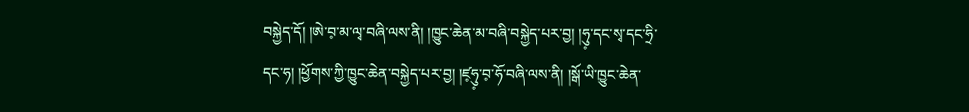བསྐྱེད་དོ། །ཨེ་བ༷་མ་ལྭ་བཞི་ལས་ནི། །ཁྱུང་ཆེན་མ་བཞི་བསྐྱེད་པར་བྱ། །ཧུ༷་དང་སྭ་དང་ཧྲི་དང་ཧ། །ཕྱོགས་ཀྱི་ཁྱུང་ཆེན་བསྐྱེད་པར་བྱ། །ཛ༷ཧུ༷་བ༷་ཧོ་བཞི་ལས་ནི། །སྒོ་ཡི་ཁྱུང་ཆེན་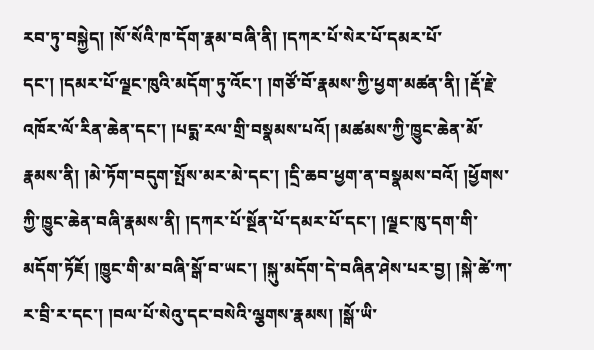རབ་ཏུ་བསྐྱེད། །སོ་སོའི་ཁ་དོག་རྣམ་བཞི་ནི། །དཀར་པོ་སེར་པོ་དམར་པོ་དང་། །དམར་པོ་ལྗང་ཁུའི་མདོག་ཏུ་འོང་། །གཙོ་བོ་རྣམས་ཀྱི་ཕྱག་མཚན་ནི། །རྡོ་རྗེ་འཁོར་ལོ་རིན་ཆེན་དང་། །པདྨ་རལ་གྲི་བསྣམས་པའོ། །མཚམས་ཀྱི་ཁྱུང་ཆེན་མོ་རྣམས་ནི། །མེ་ཏོག་བདུག་སྤོས་མར་མེ་དང་། །དྲི་ཆབ་ཕྱག་ན་བསྣམས་བའོ། །ཕྱོགས་ཀྱི་ཁྱུང་ཆེན་བཞི་རྣམས་ནི། །དཀར་པོ་སྔོན་པོ་དམར་པོ་དང་། །ལྗང་ཁུ་དག་གི་མདོག་ཏོཇོ། །ཁྱུང་གི་མ་བཞི་སྒོ་བ་ཡང་། །སྐུ་མདོག་དེ་བཞིན་ཤེས་པར་བྱ། །སྐེ་ཚེ་ཀ་ར་བྲི་ར་དང་། །བལ་པོ་སེའུ་དང་བསེའི་ལྕགས་རྣམས། །སྒོ་ཡི་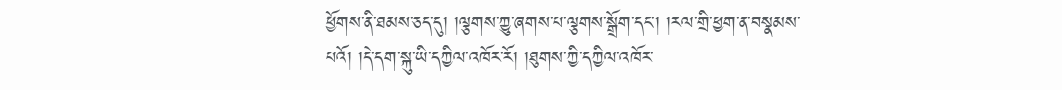ཕྱོགས་ནི་ཐམས་ཅད་དུ། །ལྕགས་ཀྱུ་ཞགས་པ་ལྕགས་སྒྲོག་དང་། །རལ་གྲི་ཕྱག་ན་བསྣམས་པའོ། །དེ་དག་སྐུ་ཡི་དཀྱིལ་འཁོར་རོ། །ཐུགས་ཀྱི་དཀྱིལ་འཁོར་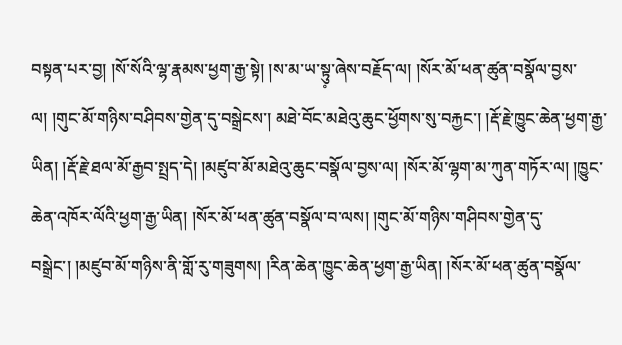བསྟན་པར་བྱ། །སོ་སོའི་ལྷ་རྣམས་ཕྱག་རྒྱ་སྟེ། །ས་མ་ཡ་སྟུ༷་ཞེས་བརྗོད་ལ། །སོར་མོ་ཕན་ཚུན་བསྣོལ་བྱས་ལ། །གུང་མོ་གཉིས་བཤིབས་གྱེན་དུ་བསྒྲེངས་། མཐེ་བོང་མཐེའུ་ཆུང་ཕྱོགས་སུ་བརྐྱང་། །རྡོ་རྗེ་ཁྱུང་ཆེན་ཕྱག་རྒྱ་ཡིན། །རྡོ་རྗེ་ཐལ་མོ་རྒྱབ་སྤྲད་དེ། །མཛུབ་མོ་མཐེའུ་ཆུང་བསྣོལ་བྱས་ལ། །སོར་མོ་ལྷག་མ་ཀུན་གཏོར་ལ། །ཁྱུང་ཆེན་འཁོར་ལོའི་ཕྱག་རྒྱ་ཡིན། །སོར་མོ་ཕན་ཚུན་བསྣོལ་བ་ལས། །གུང་མོ་གཉིས་གཤིབས་གྱེན་དུ་བསྒྲེང་། །མཛུབ་མོ་གཉིས་ནི་གློ་རུ་གཟུགས། །རིན་ཆེན་ཁྱུང་ཆེན་ཕྱག་རྒྱ་ཡིན། །སོར་མོ་ཕན་ཚུན་བསྣོལ་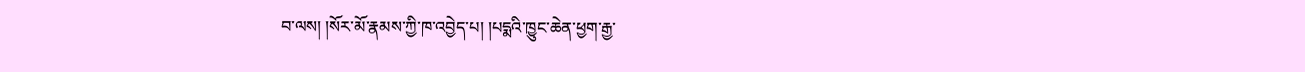བ་ལས། །སོར་མོ་རྣམས་ཀྱི་ཁ་འབྱེད་པ། །པདྨའི་ཁྱུང་ཆེན་ཕྱག་རྒྱ་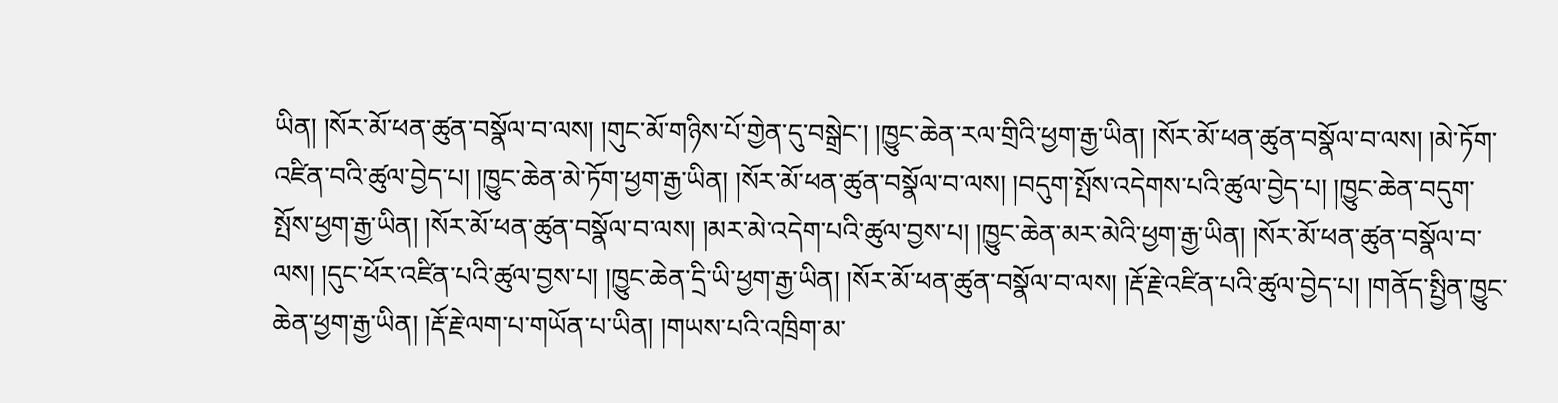ཡིན། །སོར་མོ་ཕན་ཚུན་བསྣོལ་བ་ལས། །གུང་མོ་གཉིས་པོ་གྱེན་དུ་བསྒྲེང་། །ཁྱུང་ཆེན་རལ་གྲིའི་ཕྱག་རྒྱ་ཡིན། །སོར་མོ་ཕན་ཚུན་བསྣོལ་བ་ལས། །མེ་ཏོག་འཛིན་བའི་ཚུལ་བྱེད་པ། །ཁྱུང་ཆེན་མེ་ཏོག་ཕྱག་རྒྱ་ཡིན། །སོར་མོ་ཕན་ཚུན་བསྣོལ་བ་ལས། །བདུག་སྤོས་འདེགས་པའི་ཚུལ་བྱེད་པ། །ཁྱུང་ཆེན་བདུག་སྤོས་ཕྱག་རྒྱ་ཡིན། །སོར་མོ་ཕན་ཚུན་བསྣོལ་བ་ལས། །མར་མེ་འདེག་པའི་ཚུལ་བྱས་པ། །ཁྱུང་ཆེན་མར་མེའི་ཕྱག་རྒྱ་ཡིན། །སོར་མོ་ཕན་ཚུན་བསྣོལ་བ་ལས། །དུང་ཕོར་འཛིན་པའི་ཚུལ་བྱས་པ། །ཁྱུང་ཆེན་དྲི་ཡི་ཕྱག་རྒྱ་ཡིན། །སོར་མོ་ཕན་ཚུན་བསྣོལ་བ་ལས། །རྡོ་རྗེ་འཛིན་པའི་ཚུལ་བྱེད་པ། །གནོད་སྤྱིན་ཁྱུང་ཆེན་ཕྱག་རྒྱ་ཡིན། །རྡོ་རྗེ་ལག་པ་གཡོན་པ་ཡིན། །གཡས་པའི་འཁྲིག་མ་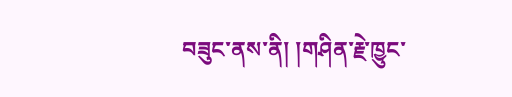བཟུང་ནས་ནི། །གཤིན་རྗེ་ཁྱུང་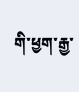གི་ཕྱག་རྒྱ་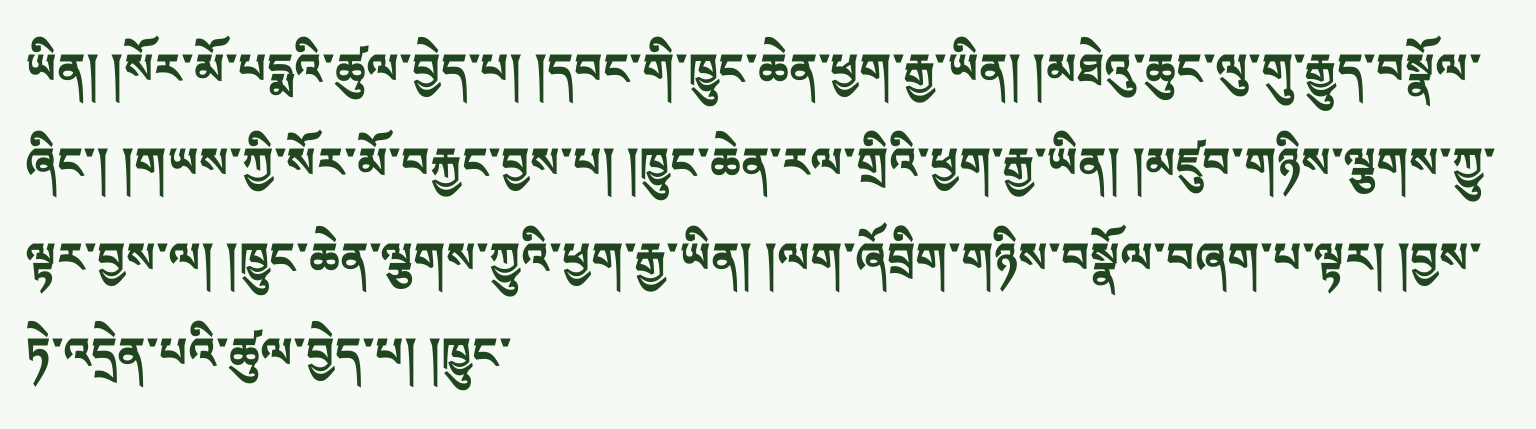ཡིན། །སོར་མོ་པདྨའི་ཚུལ་བྱེད་པ། །དབང་གི་ཁྱུང་ཆེན་ཕྱག་རྒྱ་ཡིན། །མཐེའུ་ཆུང་ལུ་གུ་རྒྱུད་བསྣོལ་ཞིང་། །གཡས་ཀྱི་སོར་མོ་བརྐྱང་བྱས་པ། །ཁྱུང་ཆེན་རལ་གྲིའི་ཕྱག་རྒྱ་ཡིན། །མཛུབ་གཉིས་ལྕགས་ཀྱུ་ལྟར་བྱས་ལ། །ཁྱུང་ཆེན་ལྕགས་ཀྱུའི་ཕྱག་རྒྱ་ཡིན། །ལག་ཞོབྲིག་གཉིས་བསྣོལ་བཞག་པ་ལྟར། །བྱས་ཏེ་འདྲེན་པའི་ཚུལ་བྱེད་པ། །ཁྱུང་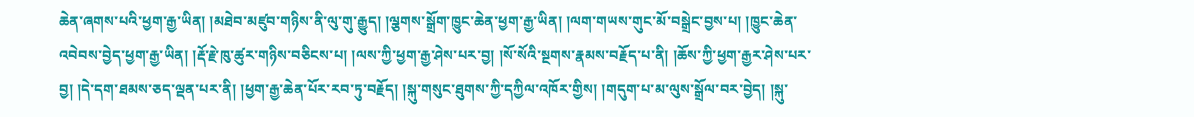ཆེན་ཞགས་པའི་ཕྱག་རྒྱ་ཡིན། །མཐེབ་མཛུབ་གཉིས་ནི་ལུ་གུ་རྒྱུད། །ལྕགས་སྒྲོག་ཁྱུང་ཆེན་ཕྱག་རྒྱ་ཡིན། །ལག་གཡས་གུང་མོ་བསྒྲེང་བྱས་པ། །ཁྱུང་ཆེན་འབེབས་བྱེད་ཕྱག་རྒྱ་ཡིན། །རྡོ་རྗེ་ཁུ་ཚུར་གཉིས་བཅིངས་པ། །ལས་ཀྱི་ཕྱག་རྒྱ་ཤེས་པར་བྱ། །སོ་སོའི་སྔགས་རྣམས་བརྗོད་པ་ནི། །ཆོས་ཀྱི་ཕྱག་རྒྱར་ཤེས་པར་བྱ། །དེ་དག་ཐམས་ཅད་ལྡན་པར་ནི། །ཕྱག་རྒྱ་ཆེན་པོར་རབ་ཏུ་བརྗོད། །སྐུ་གསུང་ཐུགས་ཀྱི་དཀྱིལ་འཁོར་གྱིས། །གདུག་པ་མ་ལུས་སྒྲོལ་བར་བྱེད། །སྐུ་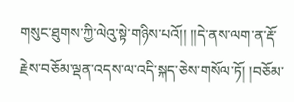གསུང་ཐུགས་ཀྱི་ལེའུ་སྟེ་གཉིས་པའོ།། །།དེ་ནས་ལག་ན་རྡོ་རྗེས་བཅོམ་ལྡན་འདས་ལ་འདི་སྐད་ཅེས་གསོལ་ཏོ། །བཅོམ་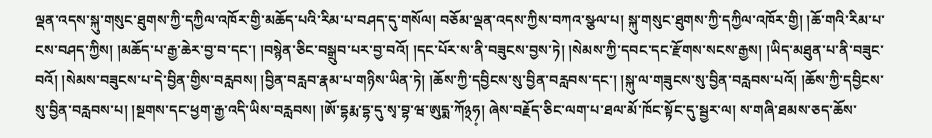ལྡན་འདས་སྐུ་གསུང་ཐུགས་ཀྱི་དཀྱིལ་འཁོར་གྱི་མཆོད་པའི་རིམ་པ་བཤད་དུ་གསོལ། བཅོམ་ལྡན་འདས་ཀྱིས་བཀའ་སྩལ་པ། སྐུ་གསུང་ཐུགས་ཀྱི་དཀྱིལ་འཁོར་གྱི། །ཆོ་གའི་རིམ་པ་ངས་བཤད་ཀྱིས། །མཆོད་པ་རྒྱ་ཆེར་བྱ་བ་དང་། །བསྙེན་ཅིང་བསྒྲུབ་པར་བྱ་བའོ། །དང་པོར་ས་ནི་བཟུངས་བྱས་ཏེ། །སེམས་ཀྱི་དབང་དང་རྫོགས་སངས་རྒྱས། །ཡིད་མཐུན་པ་ནི་བཟུང་བའོ། །སེམས་བཟུངས་པ་དེ་བྱིན་གྱིས་བརླབས། །བྱིན་བརླབ་རྣམ་པ་གཉིས་ཡིན་ཏེ། །ཆོས་ཀྱི་དབྱིངས་སུ་བྱིན་བརླབས་དང་། །སྐུ་ལ་གཟུངས་སུ་བྱིན་བརླབས་པའོ། །ཆོས་ཀྱི་དབྱིངས་སུ་བྱིན་བརླབས་པ། །སྔགས་དང་ཕྱག་རྒྱ་འདི་ཡིས་བརླབས། །ཨོ་དྷརྨ་དྷ་དུ་སྭ་བྷ་ཝ་ཨུདྨ་ཀོ྅ཧ༷། ཞེས་བརྗོད་ཅིང་ལག་པ་ཐལ་མོ་ཁོང་སྟོང་དུ་སྦྱར་ལ། ས་གཞི་ཐམས་ཅད་ཆོས་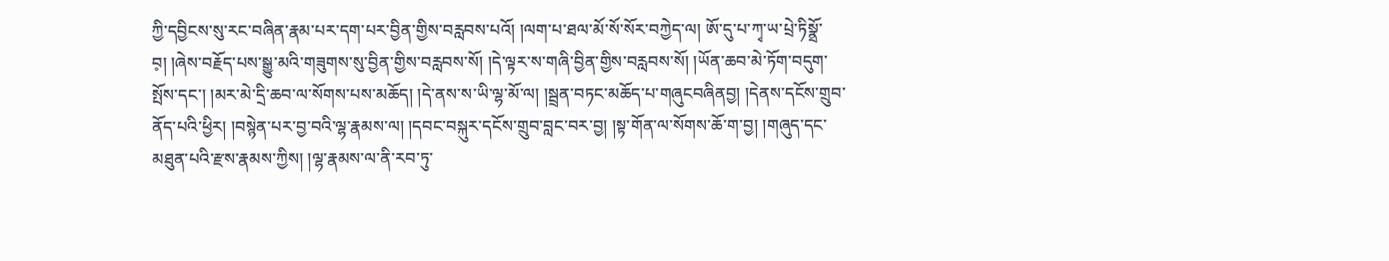ཀྱི་དབྱིངས་སུ་རང་བཞིན་རྣམ་པར་དག་པར་བྱིན་གྱིས་བརླབས་པའོ། །ལག་པ་ཐལ་མོ་སོ་སོར་བཀྱེད་ལ། ཨོ་དུ་པ་ཀྭ་ཡ་པྲེ་ཏིསྣྲོ་བ༷། །ཞེས་བརྗོད་པས་སྒྱུ་མའི་གཟུགས་སུ་བྱིན་གྱིས་བརླབས་སོ། །དེ་ལྟར་ས་གཞི་བྱིན་གྱིས་བརླབས་སོ། །ཡོན་ཆབ་མེ་ཏོག་བདུག་སྤོས་དང་། །མར་མེ་དྲི་ཆབ་ལ་སོགས་པས་མཆོད། །དེ་ནས་ས་ཡི་ལྷ་མོ་ལ། །སྦྲན་བཏང་མཆོད་པ་གཞུངབཞིནབྱ། །དེནས་དངོས་གྲུབ་ནོད་པའི་ཕྱིར། །བསྙེན་པར་བྱ་བའི་ལྷ་རྣམས་ལ། །དབང་བསྐུར་དངོས་གྲུབ་བླང་བར་བྱ། །སྟ་གོན་ལ་སོགས་ཆོ་ག་བྱ། །གཞུད་དང་མཐུན་པའི་རྫས་རྣམས་ཀྱིས། །ལྷ་རྣམས་ལ་ནི་རབ་ཏུ་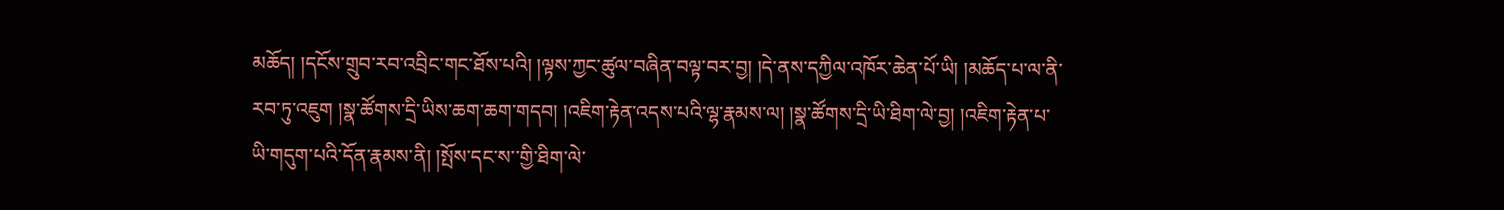མཆོད། །དངོས་གྲུབ་རབ་འབྲིང་གང་ཐོས་པའི། །ལྟས་ཀྱང་ཚུལ་བཞིན་བལྟ་བར་བྱ། །དེ་ནས་དཀྱིལ་འཁོར་ཆེན་པོ་ཡི། །མཆོད་པ་ལ་ནི་རབ་ཏུ་འཇུག །སྣ་ཚོགས་དྲི་ཡིས་ཆག་ཆག་གདབ། །འཇིག་རྟེན་འདས་པའི་ལྷ་རྣམས་ལ། །སྣ་ཚོགས་དྲི་ཡི་ཐིག་ལེ་བྱ། །འཇིག་རྟེན་པ་ཡི་གདུག་པའི་དོན་རྣམས་ནི། །སྤོས་དང་ས་་གྱི་ཐིག་ལེ་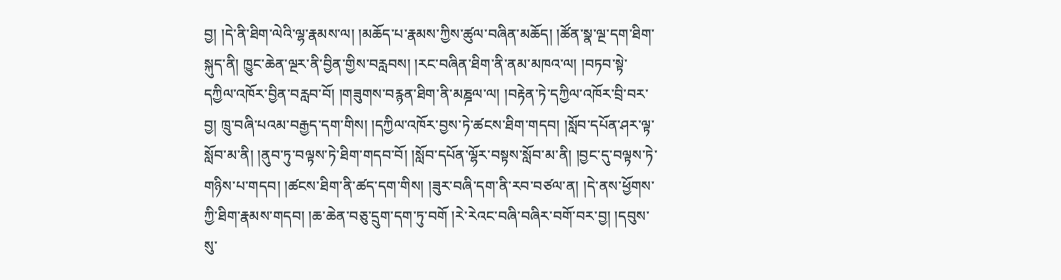བྱ། །དེ་ནི་ཐིག་ལེའི་ལྷ་རྣམས་ལ། །མཆོད་པ་རྣམས་ཀྱིས་ཚུལ་བཞིན་མཆོད། །ཚོན་སྣ་ལྔ་དག་ཐིག་སྐུད་ནི། ཁྱུང་ཆེན་ལྔར་ནི་བྱིན་གྱིས་བརླབས། །རང་བཞིན་ཐིག་ནི་ནམ་མཁའ་ལ། །བཏབ་སྟེ་དཀྱིལ་འཁོར་བྱིན་བརླབ་བོ། །གཟུགས་བརྙན་ཐིག་ནི་མཎྜལ་ལ། །བརྟེན་ཏེ་དཀྱིལ་འཁོར་བྲི་བར་བྱ། ཁྲུ་བཞི་པའམ་བརྒྱད་དག་གིས། །དཀྱིལ་འཁོར་བྱས་ཏེ་ཚངས་ཐིག་གདབ། །སློབ་དཔོན་ཤར་ལྟ་སློབ་མ་ནི། །ནུབ་ཏུ་བལྟས་ཏེ་ཐིག་གདབ་བོ། །སློབ་དཔོན་ལྷོར་བསྟས་སློབ་མ་ནི། །བྱང་དུ་བལྟས་ཏེ་གཉིས་པ་གདབ། །ཚངས་ཐིག་ནི་ཚད་དག་གིས། །ཟུར་བཞི་དག་ནི་རབ་བཙལ་ན། །དེ་ནས་ཕྱོགས་ཀྱི་ཐིག་རྣམས་གདབ། །ཆ་ཆེན་བཅུ་དྲུག་དག་ཏུ་བགོ །རེ་རེའང་བཞི་བཞིར་བགོ་བར་བྱ། །དབུས་སུ་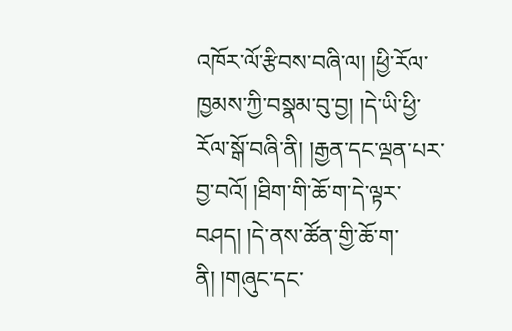འཁོར་ལོ་རྩིབས་བཞི་ལ། །ཕྱི་རོལ་ཁྱམས་ཀྱི་བསྣམ་བུ་བྱ། །དེ་ཡི་ཕྱི་རོལ་སྒོ་བཞི་ནི། །རྒྱན་དང་ལྡན་པར་བྱ་བའོ། །ཐིག་གི་ཆོ་ག་དེ་ལྟར་བཤད། །དེ་ནས་ཚོན་གྱི་ཆོ་ག་ནི། །གཞུང་དང་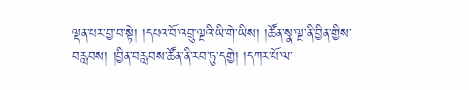ལྡན་པར་བྱ་བ་སྟེ། །དཔའ་བོ་འབྲུ་ལྔའི་ཡི་གེ་ཡིས། །ཚོན་སྣ་ལྔ་ནི་བྱིན་གྱིས་བརླབས། །བྱིན་བརླབས་ཚོན་ནི་རབ་ཏུ་དགྱེ། །དཀར་པོ་ལ་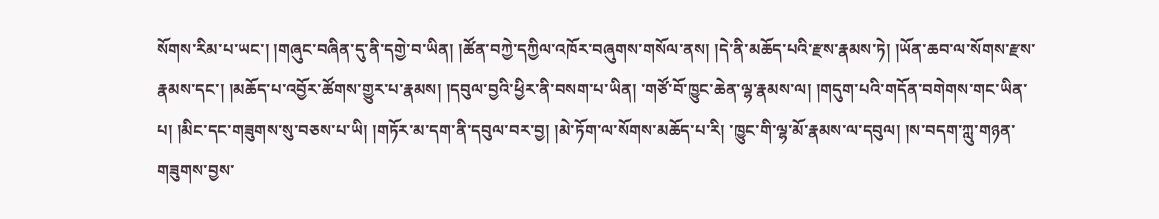སོགས་རིམ་པ་ཡང་། །གཞུང་བཞིན་དུ་ནི་དགྱེ་བ་ཡིན། །ཚོན་བཀྱེ་དཀྱིལ་འཁོར་བཞུགས་གསོལ་ནས། །དེ་ནི་མཆོད་པའི་རྫས་རྣམས་ཏེ། །ཡོན་ཆབ་ལ་སོགས་རྫས་རྣམས་དང་། །མཆོད་པ་འབྱོར་ཚོགས་གྱུར་པ་རྣམས། །དབུལ་བྱའི་ཕྱིར་ནི་བསག་པ་ཡིན། ་གཙོ་བོ་ཁྱུང་ཆེན་ལྷ་རྣམས་ལ། །གདུག་པའི་གདོན་བགེགས་གང་ཡིན་པ། །མིང་དང་གཟུགས་སུ་བཅས་པ་ཡི། །གཏོར་མ་དག་ནི་དབུལ་བར་བྱ། །མེ་ཏོག་ལ་སོགས་མཆོད་པ་རི། ་ཁྱུང་གི་ལྷ་མོ་རྣམས་ལ་དབུལ། །ས་བདག་ཀླུ་གཉན་གཟུགས་བྱས་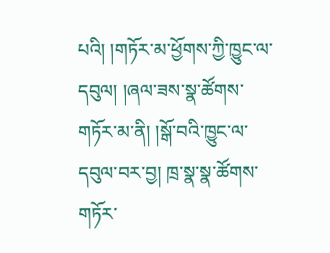པའི། །གཏོར་མ་ཕྱོགས་ཀྱི་ཁྱུང་ལ་དབུལ། །ཞལ་ཟས་སྣ་ཚོགས་གཏོར་མ་ནི། །སྒོ་བའི་ཁྱུང་ལ་དབུལ་བར་བྱ། ཁྲ་སྣ་སྣ་ཚོགས་གཏོར་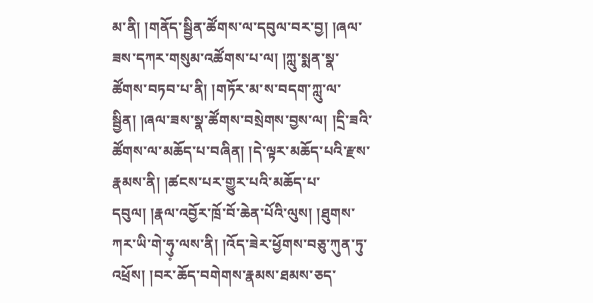མ་ནི། །གནོད་སྦྱིན་ཚོགས་ལ་དབུལ་བར་བྱ། །ཞལ་ཟས་དཀར་གསུམ་འཚོགས་པ་ལ། །ཀླུ་སྨན་སྣ་ཚོགས་བཏབ་པ་ནི། །གཏོར་མ་ས་བདག་ཀླུ་ལ་སྦྱིན། །ཞལ་ཟས་སྣ་ཚོགས་བསྲེགས་བྱས་ལ། །དྲི་ཟའི་ཚོགས་ལ་མཆོད་པ་བཞིན། །དེ་ལྟར་མཆོད་པའི་རྫས་རྣམས་ནི། །ཚངས་པར་གྱུར་པའི་མཆོད་པ་དབུལ། །རྣལ་འབྱོར་ཁྲོ་བོ་ཆེན་པོའི་ལུས། །ཐུགས་ཀར་ཡི་གེ་ཧུ༷་ལས་ནི། །འོད་ཟེར་ཕྱོགས་བཅུ་ཀུན་ཏུ་འཕྲོས། །བར་ཆོད་བགེགས་རྣམས་ཐམས་ཅད་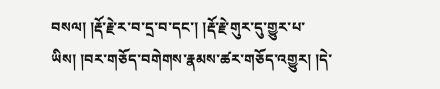བསལ། །རྡོ་རྗེ་ར་བ་དྲ་བ་དང་། །རྡོ་རྗེ་གུར་དུ་གྱུར་པ་ཡིས། །བར་གཅོད་བགེགས་རྣམས་ཚར་གཅོད་འགྱུར། །དེ་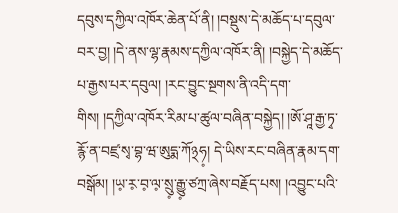དབུས་དཀྱིལ་འཁོར་ཆེན་པོ་ནི། །བསྡུས་དེ་མཆོད་པ་དབུལ་བར་བྱ། །དེ་ནས་ལྷ་རྣམས་དཀྱིལ་འཁོར་ནི། །བསྐྱེད་དེ་མཆོད་པ་རྒྱས་པར་དབུལ། །རང་བྱུང་སྔགས་ནི་འདི་དག་གིས། །དཀྱིལ་འཁོར་རིམ་པ་ཚུལ་བཞིན་བསྐྱེད། །ཨོ་ཤཱ་རྒྱ་ཏྭ་རྙོ་ན་བཛྲ་སྭ་བྷ་ཝ་ཨུདྨ་ཀོ྅ཧ༷། དེ་ཡིས་རང་བཞིན་རྣམ་དག་བསྒོམ། །ཡ༷་ར༷་བ༷་ལ༷་སྲུ༷་རྒྱུ༷་ཙཀྲ་ཞེས་བརྗོད་པས། །འབྱུང་པའི་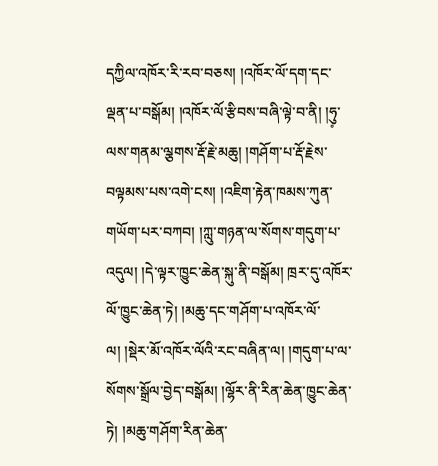དཀྱིལ་འཁོར་རི་རབ་བཅས། །འཁོར་ལོ་དག་དང་ལྡན་པ་བསྒོམ། །འཁོར་ལོ་རྩིབས་བཞི་ལྟེ་བ་ནི། །ཧུ༷་ལས་གནམ་ལྕགས་རྡོ་རྗེ་མཆུ། །གཤོག་པ་རྡོ་རྗེས་བལྟམས་པས་འགེ་ངས། །འཇིག་རྟེན་ཁམས་ཀུན་གཡོག་པར་བཀབ། །ཀླུ་གཉན་ལ་སོགས་གདུག་པ་འདུལ། །དེ་ལྟར་ཁྱུང་ཆེན་སྐུ་ནི་བསྒོམ། ཁྲར་དུ་འཁོར་ལོ་ཁྱུང་ཆེན་ཏེ། །མཆུ་དང་གཤོག་པ་འཁོར་ལོ་ལ། །སྡེར་མོ་འཁོར་ལོའི་རང་བཞིན་ལ། །གདུག་པ་ལ་སོགས་སྒྲོལ་བྱེད་བསྒོམ། །ལྷོར་ནི་རིན་ཆེན་ཁྱུང་ཆེན་ཏེ། །མཆུ་གཤོག་རིན་ཆེན་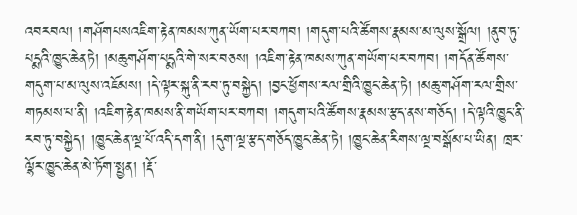འབརབལ། །གཤོགཔསའཇིག་རྟེན་ཁམས་ཀུན་ཡོག་པར་བཀབ། །གདུག་པའི་ཚོགས་རྣམས་མ་ལུས་སྒྲོལ། །ནུབ་ཏུ་པདྨའི་ཁྱུང་ཆེནཏེ། །མཆུགཤོག་པདྨའི་གེ་སར་བཅས། །འཇིག་རྟེན་ཁམས་ཀུན་གཡོག་པར་བཀབ། །གདོན་ཚོགས་གདུག་པ་མ་ལུས་འཇོམས། །དེ་ལྟར་སྐུ་ནི་རབ་ཏུ་བསྐྱེད། །བྱང་ཕྱོགས་རལ་གྲིའི་ཁྱུང་ཆེན་ཏེ། །མཆུ་གཤོག་རལ་གྲིས་གཏམས་པ་ནི། །འཇིག་རྟེན་ཁམས་ནི་གཡོག་པར་བཀབ། །གདུག་པའི་ཚོགས་རྣམས་རྩད་ནས་གཅོད། །དེ་ལྟའི་ཁྱུང་ནི་རབ་ཏུ་བསྐྱེད། །ཁྱུང་ཆེན་ལྔ་པོ་འདི་དག་ནི། །དུག་ལྔ་རྩད་གཅོད་ཁྱུང་ཆེན་ཏེ། །ཁྱུང་ཆེན་རིགས་ལྔ་བསྒོམ་པ་ཡིན། ཁྲར་ལྷོར་ཁྱུང་ཆེན་མེ་ཏོག་སྤྱན། །རྡོ་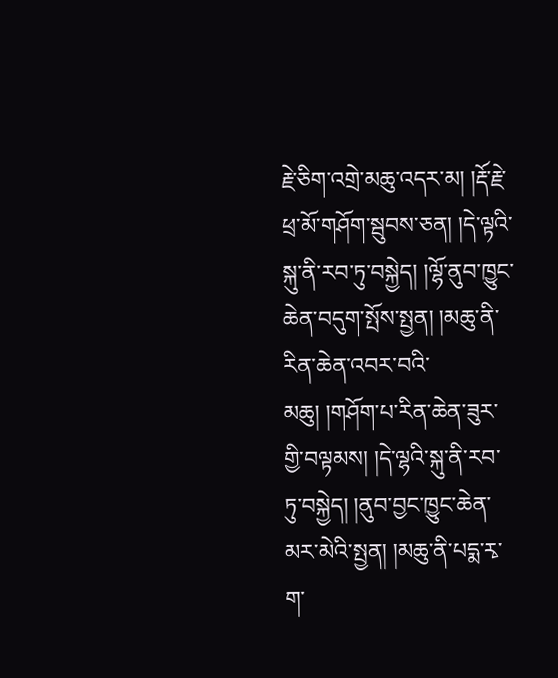རྗེ་ཅིག་འགྲེ་མཆུ་འདར་མ། །རྡོ་རྗེ་ཕྲ་མོ་གཤོག་སྦུབས་ཅན། །དེ་ལྟའི་སྐུ་ནི་རབ་ཏུ་བསྐྱེད། །ལྷོ་ནུབ་ཁྱུང་ཆེན་བདུག་སྤོས་སྤྱན། །མཆུ་ནི་རིན་ཆེན་འབར་བའི་མཆུ། །གཤོག་པ་རིན་ཆེན་ཟུར་གྱི་བལྟམས། །དེ་ལྷའི་སྐུ་ནི་རབ་ཏུ་བསྐྱེད། །ནུབ་བྱང་ཁྱུང་ཆེན་མར་མེའི་སྤྱན། །མཆུ་ནི་པདྨ་རྭ་ག་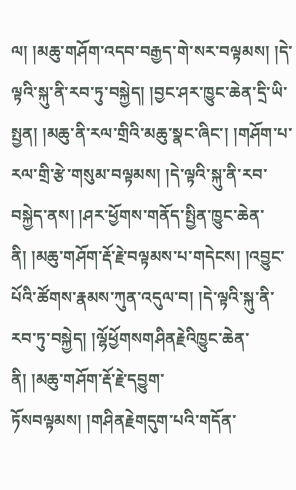ལ། །མཆུ་གཤོག་འདབ་བརྒྱད་གེ་སར་བལྟམས། །དེ་ལྟའི་སྐུ་ནི་རབ་ཏུ་བསྐྱེད། །བྱང་ཤར་ཁྱུང་ཆེན་དྲི་ཡི་སྤྱན། །མཆུ་ནི་རལ་གྲིའི་མཆུ་སྣང་ཞིང་། །གཤོག་པ་རལ་གྲི་རྩེ་གསུམ་བལྟམས། །དེ་ལྟའི་སྐུ་ནི་རབ་བསྐྱེད་ནས། །ཤར་ཕྱོགས་གནོད་སྤྱིན་ཁྱུང་ཆེན་ནི། །མཆུ་གཤོག་རྡོ་རྗེ་བལྟམས་པ་གདེངས། །འབྱུང་པོའི་ཚོགས་རྣམས་ཀུན་འདུལ་བ། །དེ་ལྟའི་སྐུ་ནི་རབ་ཏུ་བསྐྱེད། །ལྷོཕྱོགསགཤིནརྗེའིཁྱུང་ཆེན་ནི། །མཆུ་གཤོག་རྡོ་རྗེ་དབྱུག་ཏོསབལྟམས། །གཤིནརྗེགདུག་པའི་གདོན་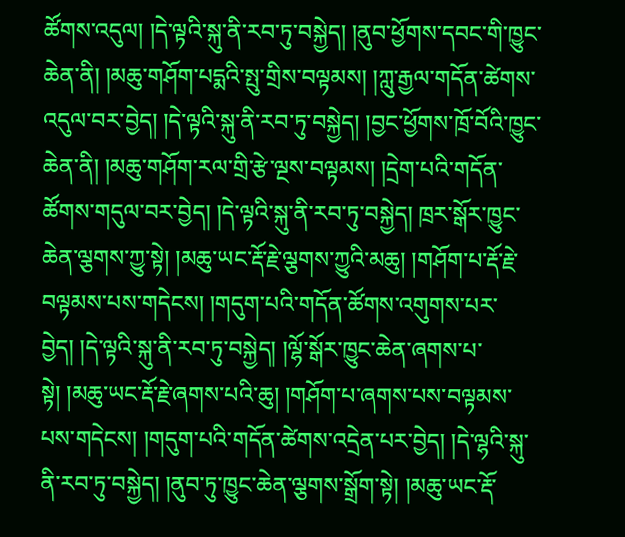ཚོགས་འདུལ། །དེ་ལྟའི་སྐུ་ནི་རབ་ཏུ་བསྐྱེད། །ནུབ་ཕྱོགས་དབང་གི་ཁྱུང་ཆེན་ནི། །མཆུ་གཤོག་པདྨའི་སྤུ་གྲིས་བལྟམས། །ཀླུ་རྒྱལ་གདོན་ཚེགས་འདུལ་བར་བྱེད། །དེ་ལྟའི་སྐུ་ནི་རབ་ཏུ་བསྐྱེད། །བྱང་ཕྱོགས་ཁྲོ་བོའི་ཁྱུང་ཆེན་ནི། །མཆུ་གཤོག་རལ་གྲི་རྩེ་ལྔས་བལྟམས། །དྲེག་པའི་གདོན་ཚོགས་གདུལ་བར་བྱེད། །དེ་ལྟའི་སྐུ་ནི་རབ་ཏུ་བསྐྱེད། ཁྲར་སྒོར་ཁྱུང་ཆེན་ལྕགས་ཀྱུ་སྟེ། །མཆུ་ཡང་རྡོ་རྗེ་ལྕགས་ཀྱུའི་མཆུ། །གཤོག་པ་རྡོ་རྗེ་བལྟམས་པས་གདེངས། །གདུག་པའི་གདོན་ཚོགས་འགུགས་པར་བྱེད། །དེ་ལྟའི་སྐུ་ནི་རབ་ཏུ་བསྐྱེད། །ལྷོ་སྒོར་ཁྱུང་ཆེན་ཞགས་པ་སྟེ། །མཆུ་ཡང་རྡོ་རྗེ་ཞགས་པའི་ཆུ། །གཤོག་པ་ཞགས་པས་བལྟམས་པས་གདེངས། །གདུག་པའི་གདོན་ཚེགས་འདྲེན་པར་བྱེད། །དེ་ལྷའི་སྐུ་ནི་རབ་ཏུ་བསྐྱེད། །ནུབ་ཏུ་ཁྱུང་ཆེན་ལྕགས་སྒྲོག་སྟེ། །མཆུ་ཡང་རྡོ་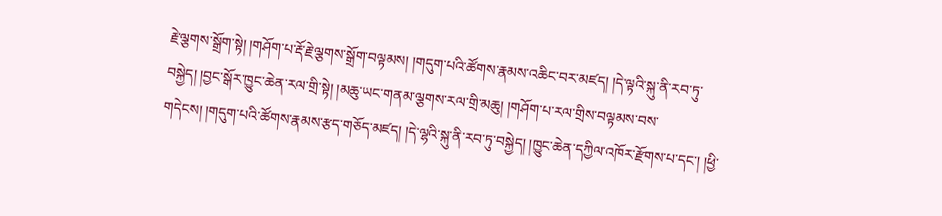རྗེ་ལྕགས་སྒྲོག་སྟེ། །གཤོག་པ་རྡོ་རྗེ་ལྕགས་སྒྲོག་བལྟམས། །གདུག་པའི་ཚོགས་རྣམས་འཆིང་བར་མཛད། །དེ་ལྟའི་སྐུ་ནི་རབ་ཏུ་བསྐྱེད། །བྱང་སྒོར་ཁྱུང་ཆེན་རལ་གྲི་སྟེ། །མཆུ་ཡང་གནམ་ལྕགས་རལ་གྲི་མཆུ། །གཤོག་པ་རལ་གྲིས་བལྟམས་བས་གདེངས། །གདུག་པའི་ཚོགས་རྣམས་རྩད་གཅོད་མཛད། །དེ་ལྷའི་སྐུ་ནི་རབ་ཏུ་བསྐྱེད། །ཁྱུང་ཆེན་དཀྱིལ་འཁོར་རྫོགས་པ་དང་། །ཕྱི་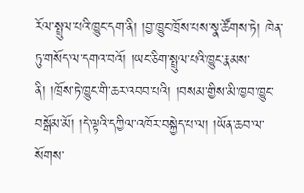རོལ་སྤྲུལ་པའི་ཁྱུང་དག་ནི། །བྱ་ཁྱུང་ཁྲོས་པས་སྣ་ཚོགས་ཏེ། ཁེན་ཏུ་གསོད་ལ་དགའ་བའོ། །ཡང་ཅིག་སྤྲུལ་པའི་ཁྱུང་རྣམས་ནི། །ཁྲོས་ཏེ་ཁྱུང་གི་ཆར་འབབ་པའི། །བསམ་གྱིས་མི་ཁྱབ་ཁྱུང་བསྒོམ་མོ། །དེ་ལྟའི་དཀྱིལ་འཁོར་བསྐྱེད་པ་ལ། །ཡོན་ཆབ་ལ་སོགས་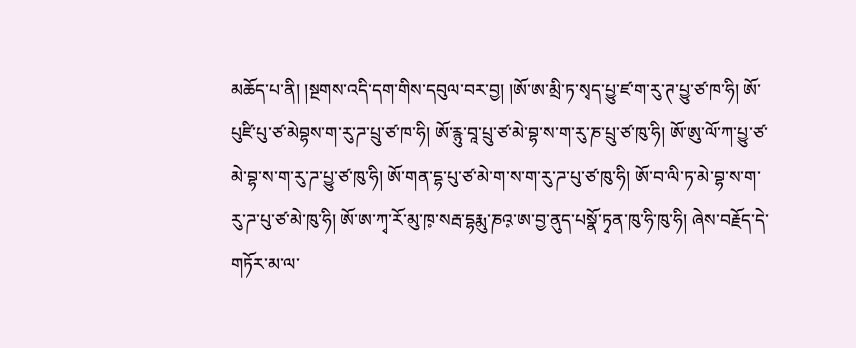མཆོད་པ་ནི། །སྔགས་འདི་དག་གིས་དབུལ་བར་བྱ། །ཨོ་ཨ་མྲི་ཏ་སྭད་པྱུ་ཛ་ག་རུ་ཊ་པྱུ་ཙ་ཁ་ཧི། ཨོ་པུཛི་པུ་ཙ་མེབྷས་ག་རུ་ཌ་པྲུ་ཙ་ཁ་ཧི། ཨོ་རྙུ་བཱ་པྲུ་ཙ་མེ་བྷ་ས་ག་རུ་ཎ་པྲུ་ཙ་ཁུ་ཧི། ཨོ་ཨུ་ལོ་ཀ་པྱུ་ཙ་མེ་བྷ་ས་ག་རུ་ཌ་པྱུ་ཙ་ཁུ་ཧི། ཨོ་གན་དྷ་པུ་ཙ་མེ་ག་ས་ག་རུ་ཌ་པུ་ཙ་ཁུ་ཧི། ཨོ་བ་ལི་ཏ་མེ་བྷ་ས་ག་རུ་ཌ་པུ་ཙ་མེ་ཁུ་ཧི། ཨོ་ཨ་ཀྭ་རོ་མུ་ཁ༷་སརྦ་དྷརྨུ་ཎའ༷་ཨ་བྱ་ནུད་པསྣོ་ཏྭན་ཁུ་ཧི་ཁུ་ཧི། ཞེས་བརྗོད་དེ་གཏོར་མ་ལ་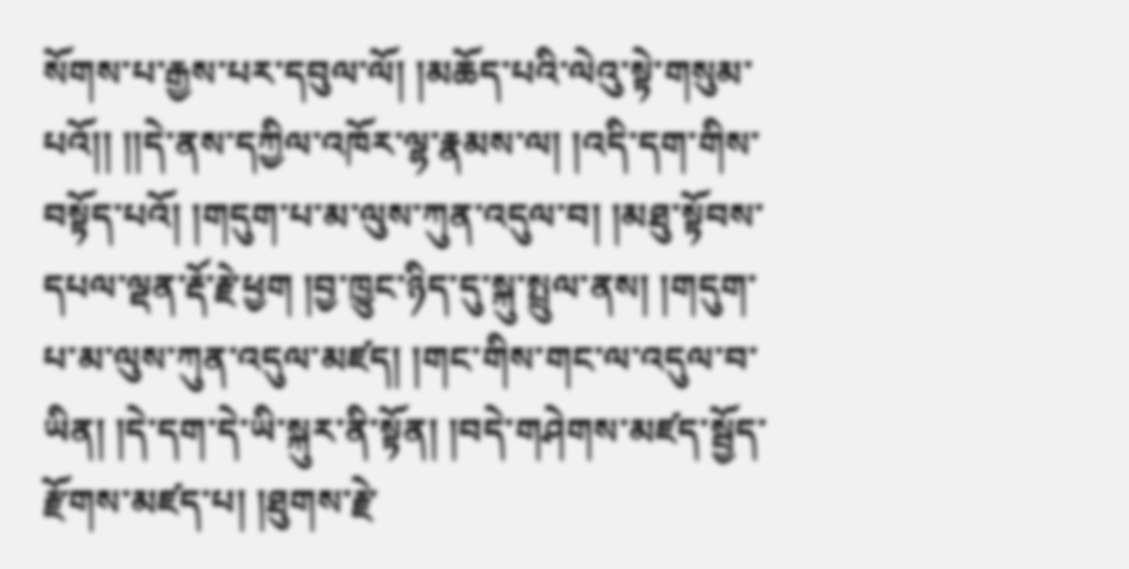སོགས་པ་རྒྱས་པར་དབུལ་ལོ། །མཆོད་པའི་ལེའུ་སྟེ་གསུམ་པའོ།། །།དེ་ནས་དཀྱིལ་འཁོར་ལྷ་རྣམས་ལ། །འདི་དག་གིས་བསྟོད་པའོ། །གདུག་པ་མ་ལུས་ཀུན་འདུལ་བ། །མཐུ་སྟོབས་དཔལ་ལྡན་རྡོ་རྗེ་ཕྱག །བྱ་ཁྱུང་ཉིད་དུ་སྐུ་སྤྲུལ་ནས། །གདུག་པ་མ་ལུས་ཀུན་འདུལ་མཛད། །གང་གིས་གང་ལ་འདུལ་བ་ཡིན། །དེ་དག་དེ་ཡི་སྐུར་ནི་སྟོན། །བདེ་གཤེགས་མཛད་སྦྱོད་རྫོགས་མཛད་པ། །ཐུགས་རྗེ་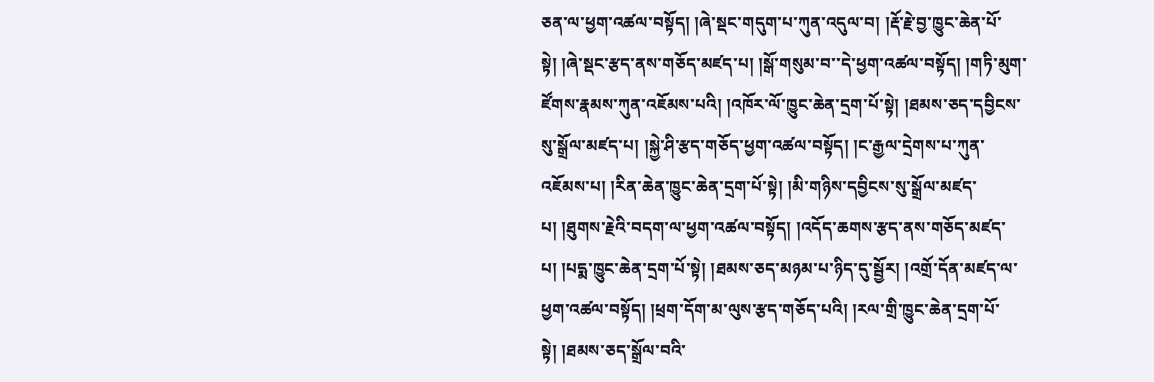ཅན་ལ་ཕྱག་འཚལ་བསྟོད། །ཞེ་སྡང་གདུག་པ་ཀུན་འདུལ་བ། །རྡོ་རྗེ་བྱ་ཁྱུང་ཆེན་པོ་སྟེ། །ཞེ་སྡང་རྩད་ནས་གཅོད་མཛད་པ། །སྒོ་གསུམ་བ་་དེ་ཕྱག་འཚལ་བསྟོད། །གཏི་མུག་ཛོགས་རྣམས་ཀུན་འཇོམས་པའི། །འཁོར་ལོ་ཁྱུང་ཆེན་དྲག་པོ་སྟེ། །ཐམས་ཅད་དབྱིངས་སུ་སྒྲོལ་མཛད་པ། །སྐྱེ་ཤི་རྩད་གཅོད་ཕྱག་འཚལ་བསྟོད། །ང་རྒྱལ་དྲེགས་པ་ཀུན་འཇོམས་པ། །རིན་ཆེན་ཁྱུང་ཆེན་དྲག་པོ་སྟེ། །མི་གཉིས་དབྱིངས་སུ་སྒྲོལ་མཛད་པ། །ཐུགས་རྗེའི་བདག་ལ་ཕྱག་འཚལ་བསྟོད། །འདོད་ཆགས་རྩད་ནས་གཅོད་མཛད་པ། །པདྨ་ཁྱུང་ཆེན་དྲག་པོ་སྟེ། །ཐམས་ཅད་མཉམ་པ་ཉིད་དུ་སྦྱོར། །འགྲོ་དོན་མཛད་ལ་ཕྱག་འཚལ་བསྟོད། །ཕྲག་དོག་མ་ལུས་རྩད་གཅོད་པའི། །རལ་གྲི་ཁྱུང་ཆེན་དྲག་པོ་སྟེ། །ཐམས་ཅད་སྒྲོལ་བའི་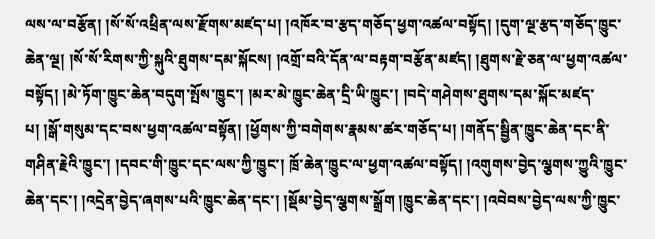ལས་ལ་བརྩོན། །སོ་སོ་འཕྲིན་ལས་རྫོགས་མཛད་པ། །འཁོར་བ་རྩད་གཅོད་ཕྱག་འཚལ་བསྟོད། །དུག་ལྔ་རྩད་གཅོད་ཁྱུང་ཆེན་ལྔ། །སོ་སོ་རིགས་ཀྱི་སྐུའི་ཐུགས་དམ་སྐོངས། །འགྲོ་བའི་དོན་ལ་བརྟག་བརྩོན་མཛད། །ཐུགས་རྗེ་ཅན་ལ་ཕྱག་འཚལ་བསྟོད། །མེ་ཏོག་ཁྱུང་ཆེན་བདུག་སྤོས་ཁྱུང་། །མར་མེ་ཁྱུང་ཆེན་དྲི་ཡི་ཁྱུང་། །བདེ་གཤེགས་ཐུགས་དམ་སྐོང་མཛད་པ། །སྒོ་གསུམ་དང་བས་ཕྱག་འཚལ་བསྟོན། །ཕྱོགས་ཀྱི་བགེགས་རྣམས་ཚར་གཅོད་པ། །གནོད་སྦྱིན་ཁྱུང་ཆེན་དང་ནི་གཤིན་རྗེའི་ཁྱུང་། །དབང་གི་ཁྱུང་དང་ལས་ཀྱི་ཁྱུང་། ཁྲོ་ཆེན་ཁྱུང་ལ་ཕྱག་འཚལ་བསྟོད། །འགུགས་བྱེད་ལྕགས་ཀྱུའི་ཁྱུང་ཆེན་དང་། །འདྲེན་བྱེད་ཞགས་པའི་ཁྱུང་ཆེན་དང་། །སྡོམ་བྱེད་ལྕགས་སྒྲོག །ཁྱུང་ཆེན་དང་། །འབེབས་བྱེད་ལས་ཀྱི་ཁྱུང་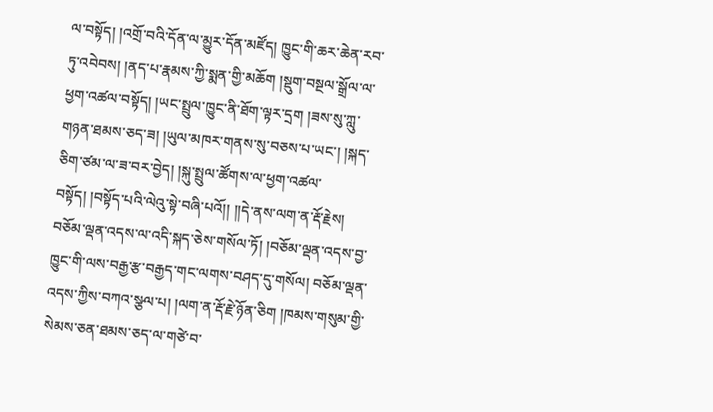ལ་བསྟོད། །འགྲོ་བའི་དོན་ལ་མྱུར་དོན་མཛོད། ཁྱུང་གི་ཆར་ཆེན་རབ་ཏུ་འབེབས། །ནད་པ་རྣམས་ཀྱི་སྨན་གྱི་མཆོག །སྡུག་བསྔལ་སྒྲོལ་ལ་ཕྱག་འཚལ་བསྟོད། །ཡང་སྤྲུལ་ཁྱུང་ནི་ཐོག་ལྟར་དྲག །ཟས་སུ་ཀླུ་གཉན་ཐམས་ཅད་ཟ། །ཡུལ་མཁར་གནས་སུ་བཅས་པ་ཡང་། །སྐད་ཅིག་ཙམ་ལ་ཟ་བར་བྱེད། །སྐུ་སྤྲུལ་ཚོགས་ལ་ཕྱག་འཚལ་བསྟོད། །བསྟོད་པའི་ལེའུ་སྟེ་བཞི་པའོ།། །།དེ་ནས་ལག་ན་རྡོ་རྗེས། བཅོམ་ལྡན་འདས་ལ་འདི་སྐད་ཅེས་གསོལ་ཏོ། །བཅོམ་ལྡན་འདས་བྱ་ཁྱུང་གི་ལས་བརྒྱ་རྩ་བརྒྱད་གང་ལགས་བཤད་དུ་གསོལ། བཅོམ་ལྡན་འདས་ཀྱིས་བཀའ་སྩལ་པ། །ལག་ན་རྡོ་རྗེ་ཉོན་ཅིག །ཁམས་གསུམ་གྱི་སེམས་ཅན་ཐམས་ཅད་ལ་གཙེ་བ་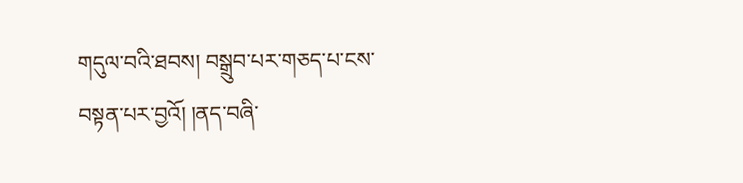གདུལ་བའི་ཐབས། བསྒྲུབ་པར་གཅད་པ་ངས་བསྟན་པར་བྱའོ། །ནད་བཞི་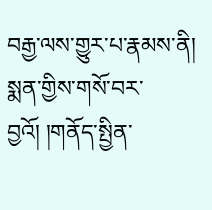བརྒྱ་ལས་གྱུར་པ་རྣམས་ནི། སྨན་གྱིས་གསོ་བར་བྱའོ། །གནོད་སྤྱིན་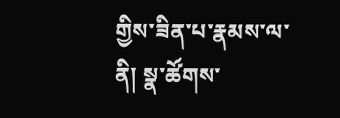གྱིས་ཟིན་པ་རྣམས་ལ་ནི། སྣ་ཚོགས་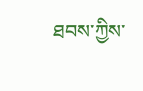ཐབས་ཀྱིས་